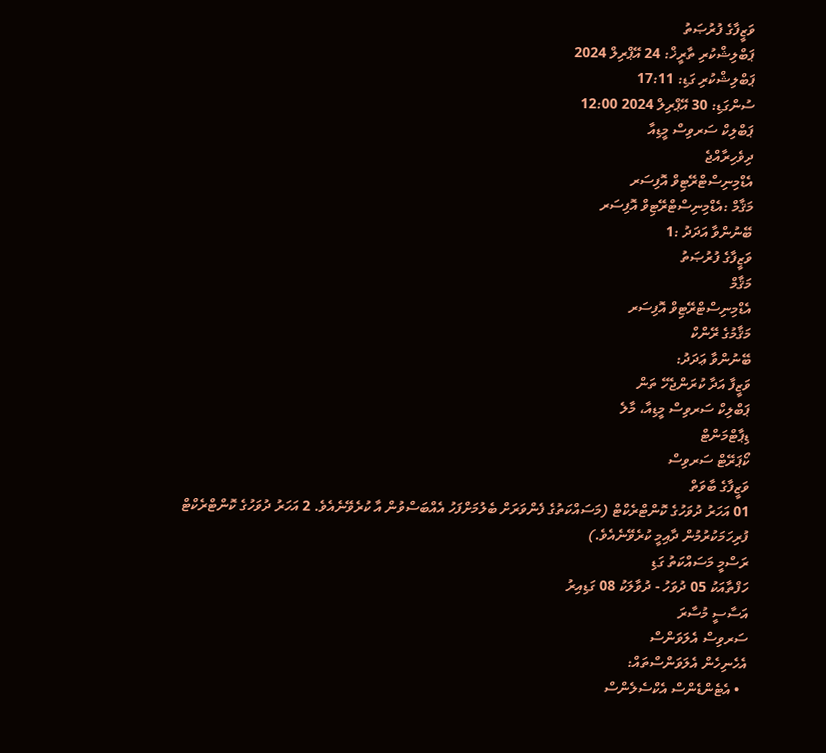ވަޒީފާގެ ފުރުޞަތު
ޕަބްލިޝްކުރި ތާރީޚް: 24 އޭޕްރިލް 2024
ޕަބްލިޝްކުރި ގަޑި: 17:11
ސުންގަޑި: 30 އޭޕްރިލް 2024 12:00
ޕަބްލިކް ސަރވިސް މީޑިއާ
ދިވެހިރާއްޖެ
އެޑްމިނިސްޓްރޭޓިވް އޮފިސަރ
މަޤާމް :އެޑްމިނިސްޓްރޭޓިވް އޮފިސަރ
ބޭނުންވާ އަދަދު :1
ވަޒީފާގެ ފުރުޞަތު
މަޤާމް
އެޑްމިނިސްޓްރޭޓިވް އޮފިސަރ
މަޤާމުގެ ރޭންކް
ބޭނުންވާ ޢަދަދު:
ވަޒީފާ އަދާ ކުރަންޖެހޭ ތަން
ޕަބްލިކް ސަރވިސް މީޑިއާ، މާލެ
ޑިޕާޓްމަންޓް
ކޯޕަރޭޓް ސަރވިސް
ވަޒީފާގެ ބާވަތް
01 އަހަރު ދުވަހުގެ ކޮންޓްރެކްޓް (މަސައްކަތުގެ ފެންވަރަށް ބެލުމަށްފަހު އެއްބަސްވުން އާ ކުރެވޭނެއެވެ. 2 އަހަރު ދުވަހުގެ ކޮންޓްރެކްޓް ފުރިހަމަކުރުމުން ދާއިމީ ކުރެވޭނެއެވެ.)
ރަސްމީ މަސައްކަތު ގަޑި
ހަފްތާއަކު 05 ދުވަހު - ދުވާލަކު 08 ގަޑިއިރު
އަސާސީ މުސާރަ
ސަރވިސް އެލަވަންސް
އެހެނިހެން އެލަވަންސްތައް:
  • އެޓެންޑެންސް އެކްސެލެންސް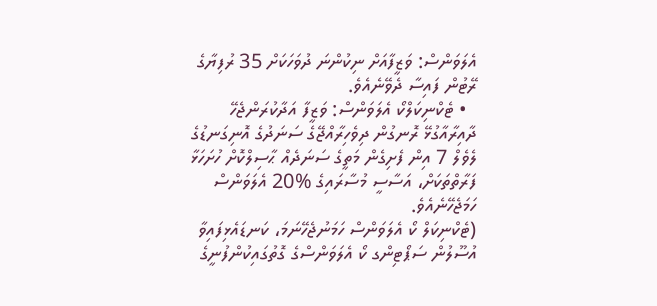އެލަވަންސް: ވަޒީފާއަށް ނިކުންނަ ދުވަހަކަށް 35 ރުފިޔާގެ ރޭޓުން ފައިސާ ދެވޭނެއެވެ.
  • ޓެކްނިކަލްކޯ އެލަވަންސް: ވަޒީފާ އަދާކުރަންޖެހޭ ދާއިރާއާގުޅޭ ރޮނގުން ދިވެހިރާއްޖޭގެ ސަނަދުގެ އޮނިގަނޑުގެ ލެވެލް 7 އިން ފެށިގެން މަތީގެ ސަނަދެއް ޙާސިލްކޮށް ހުށަހަޅާ ފަރާތްތަކަށް، އަސާސީ މުސާރައިގެ %20 އެލަވަންސް ހަމަޖެހޭނެއެވެ.
(ޓެކްނިކަލް ކޯ އެލަވަންސް ހަމަނުޖެހޭނަމަ، ކަނޑައެޅިފައިވާ އުސޫލުން ސަޕޯޓިންގ ކޯ އެލަވަންސްގެ ގޮތުގައިކުންފުނީގެ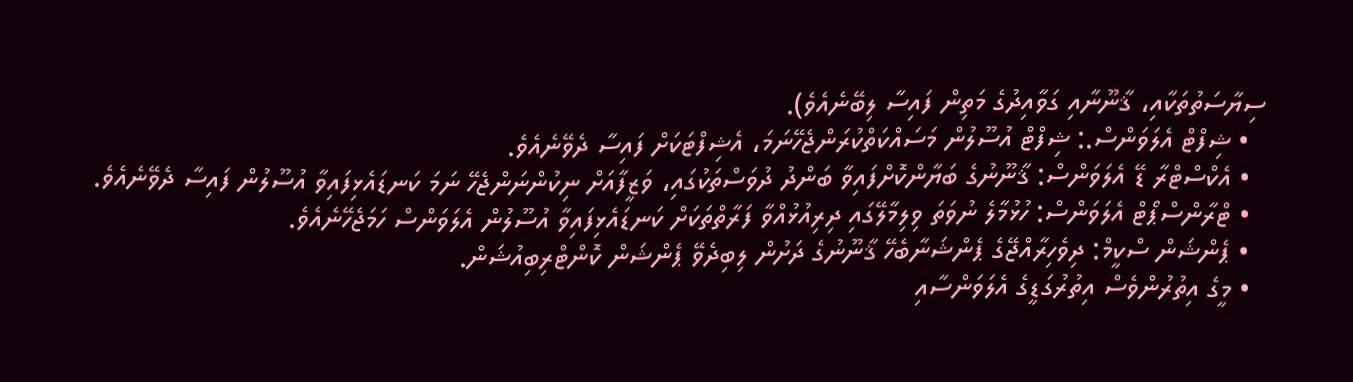ސިޔާސަތުތަކާއި، ޤާނޫނާއި ގަވާއިދުގެ މަތިން ފައިސާ ލިބޭނެއެވެ).
  • ޝިފްޓް އެލަވަންސް.: ޝިފްޓް އުސޫލުން މަސައްކަތްކުރަންޖެހޭނަމަ، އެޝިފްޓަކަށް ފައިސާ ދެވޭނެއެވެ.
  • އެކްސްޓްރާ ޑޭ އެލަވަންސް: ޤާނޫނުގެ ބަޔާންކޮށްފައިވާ ބަންދު ދުވަސްތަކުގައި، ވަޒީފާއަށް ނިކުންނަންޖެހޭ ނަމަ ކަނޑައެޅިފައިވާ އުސޫލުން ފައިސާ ދެވޭނެއެވެ.
  • ޓްރާންސްޕޯޓް އެލަވަންސް: ހުޅުމާލެ ނުވަތަ ވިލިމާލޭގައި ދިރިއުޅުއްވާ ފަރާތްތަކަށް ކަނޑައެޅިފައިވާ އުސޫލުން އެލަވަންސް ހަމަޖެހޭނެއެވެ.
  • ޕެންޝަން ސްކީމް: ދިވެހިރާއްޖޭގެ ޕެންޝަނާބެހޭ ޤާނޫނުގެ ދަށުން ލިބިދެވޭ ޕެންޝަން ކޮންޓްރިބިއުޝަން.
  • މީގެ އިތުރުންވެސް އިތުރުގަޑީގެ އެލަވަންސާއި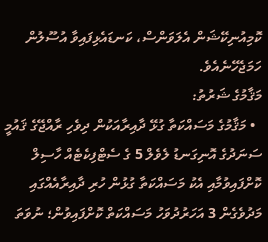ކޮމިއުނިކޭޝަން އެލަވަންސް، ކަނޑައެޅިފައިވާ އުސޫލުން ހަމަޖެހޭނެއެވެ.
މަޤާމުގެ ޝަރުތު:
  • މަޤާމުގެ މަސައްކަތާ ގުޅޭ ދާއިރާއަކުން ދިވެހި ރާއްޖޭގެ ޤައުމީ ސަނަދުގެ އޮނިގަނޑު ލެވެލް 5 ގެ ސެޓްފިކެޓެއް ހާސިލް ކޮށްފައިވުމާއި އެކު މަސައްކަތާ ގުޅުން ހުރި ދާއިރާއެއްގައި މަދުވެގެން 3 އަހަރުދުވަހު މަސައްކަތް ކޮށްފައިވުން؛ ނުވަތަ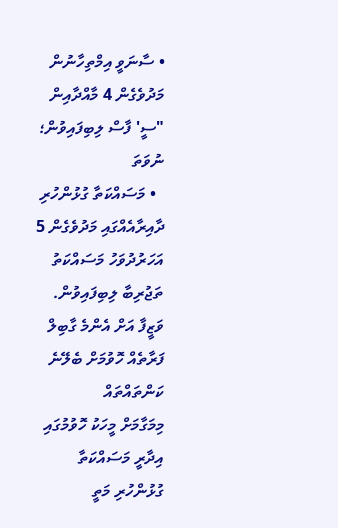• ސާނަވީ އިމްތިހާނުން މަދުވެގެން 4 މާއްދާއިން "ސީ' ފާސް ލިބިފައިވުން؛ ނުވަތަ
  • މަސައްކަތާ ގުޅުންހުރި ދާއިރާއެއްގައި މަދުވެގެން 5 އަހަރުދުވަހު މަސައްކަތު ތަޖުރިބާ ލިބިފައިވުން.
ވަޒީފާ އަށް އެންމެ ގާބިލް ފަރާތެއް ހޮވުމަށް ބެލޭނެ ކަންތައްތައް
މިމަގާމަށް މީހަކު ހޮވުމުގައި އިދާރީ މަސައްކަތާ ގުޅުންހުރި މަތީ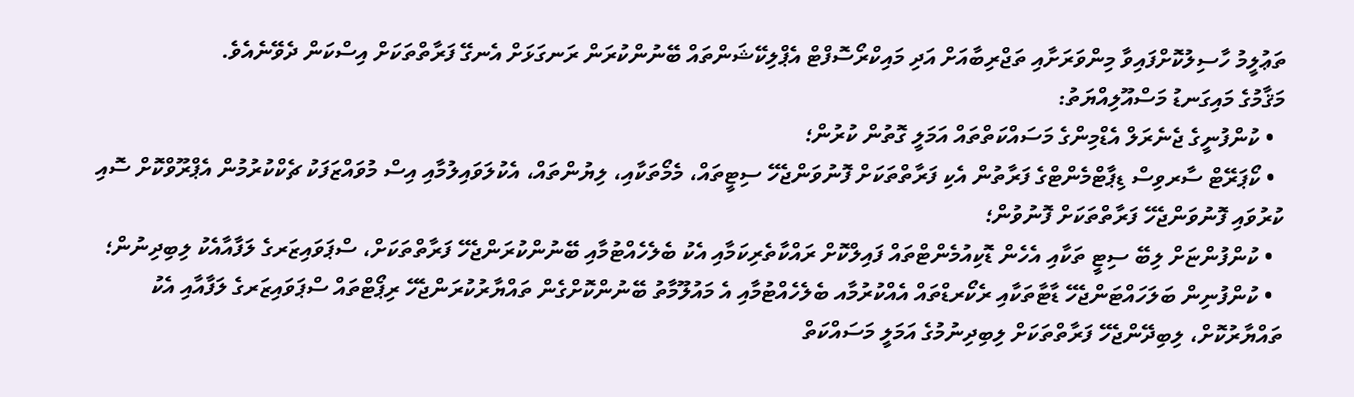ތަޢުލީމު ހާސިލުކޮށްފައިވާ މިންވަރަށާއި ތަޖްރިބާއަށް އަދި މައިކްރޯސޮފްޓް އެޕްލިކޭޝަންތައް ބޭނުންކުރަން ރަނގަޅަށް އެނގޭ ފަރާތްތަކަށް އިސްކަން ދެވޭނެއެވެ.
މަޤާމުގެ މައިގަނޑު މަސްއޫލިއްޔަތު:
  • ކުންފުނީގެ ޖެނެރަލް އެޑްމިންގެ މަސައްކަތްތައް އަމަލީ ގޮތުން ކުރުން؛
  • ކޯޕަރޭޓް ސާރވިސް ޑިޕާޓްމެންޓްގެ ފަރާތުން އެކި ފަރާތްތަކަށް ފޮނުވަންޖެހޭ ސިޓީތައް، މެމޯތަކާއި، ލިޔުންތައް، އެކުލަވައިލުމާއި އިސް މުވައްޒަފަކު ޗެކްކުރުމުން އެޕްރޫވްކޮށް ސޮއި ކުރުވައި ފޮނުވަންޖެހޭ ފަރާތްތަކަށް ފޮނުވުން؛
  • ކުންފުންޏަށް ލިބޭ ސިޓީ ތަކާއި އެހެން ޑޮކިއުމެންޓްތައް ފައިލްކޮށް ރައްކާތެރިކަމާއި އެކު ބެލެހެއްޓުމާއި ބޭނުންކުރަންޖެހޭ ފަރާތްތަކަށް، ސްޕަވައިޒަރގެ ލަފާއާއެކު ލިބިދިނުން؛
  • ކުންފުނިން ބަލަހައްޓަންޖެހޭ ޑާޓާތަކާއި ރެކޯރޑްތައް އެއްކުރުމާއ ބެލެހެއްޓުމާއި އެ މައުލޫމާތު ބޭނުންކޮށްގެން ތައްޔާރުކުރަންޖެހޭ ރިޕޯޓްތައް ސްޕަވައިޒަރގެ ލަފާއާއި އެކު ތައްޔާރުކޮށް، ލިބިދޭންޖެހޭ ފަރާތްތަކަށް ލިބިދިނުމުގެ އަމަލީ މަސައްކަތް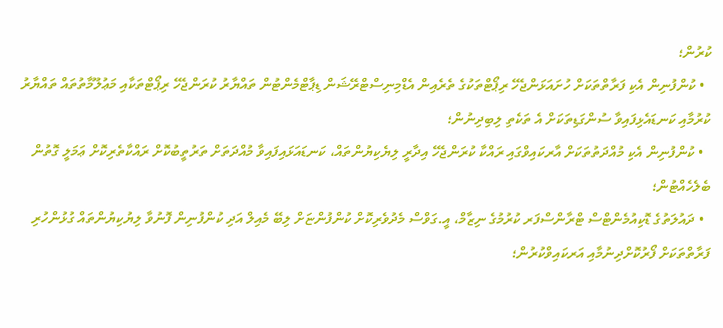ކުރުން؛
  • ކުންފުނިން އެކި ފަރާތްތަކަށް ހުށައަޅަންޖެހޭ ރިޕޯޓްތަކުގެ ތެރެއިން އެޑްމިނިސްޓްރޭޝަން ޑިޕާޓްމެންޓުން ތައްޔާރު ކުރަންޖެހޭ ރިޕޯޓްތަކާއި މަޢުލޫމާތުތައް ތައްޔާރު ކުރުމާއި ކަނޑައެޅިފައިވާ ސުންގަޑިތަކަށް އެ ތަކެތި ލިބިދިނުން؛
  • ކުންފުނިން އެކި މުއްދަތުތަކަށް އާރކައިވްގައި ރައްކާ ކުރަންޖެހޭ އިދާރީ ލިޔެކިޔުންތައް، ކަނޑައަޅައިފައިވާ މުއްދަތަށް ތަރުތީބުކޮށް ރައްކާތެރިކޮށް ޢަމަލީ ގޮތުން ބެލެހެއްޓުން؛
  • ދައުލަތުގެ ޑޮކިއުމެންޓްސް ޓްރާންސްފަރ ކުރުމުގެ ނިޒާމް، އީ.ގަވްސް މެދުވެރިކޮށް ކުންފުންޏަށް ލިބޭ މެއިލް އަދި ކުންފުނިން ފޮނުވާ ލިޔުކިޔުންތައް ގުޅުންހުރި ފަރާތްތަކަށް ފޯރުކޮށްދިނުމާއި އަރކައިވްކުރުން؛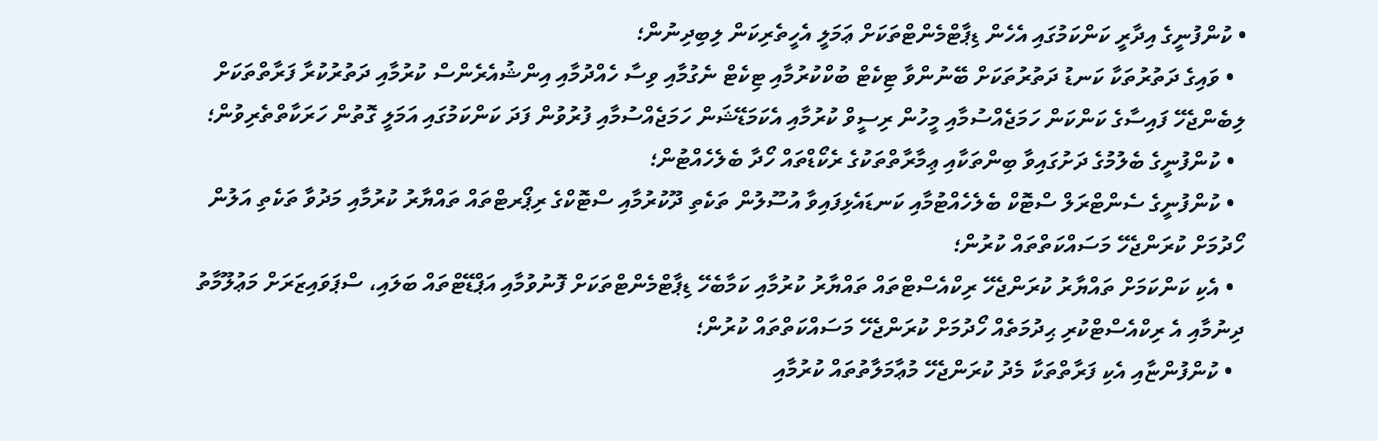• ކުންފުނީގެ އިދާރީ ކަންކަމުގައި އެހެން ޑިޕާޓްމެންޓްތަކަށް ޢަމަލީ އެހީތެރިކަން ލިބިދިނުން؛
  • ވައިގެ ދަތުރުތަކާ ކަނޑު ދަތުރުތަކަށް ބޭނުންވާ ޓިކެޓް ބުކްކުރުމާއި ޓިކެޓް ނެގުމާއި ވިސާ ހެއްދުމާއި އިންޝުއެރެންސް ކުރުމާއި ދަތުރުކުރާ ފަރާތްތަކަށް ލިބެންޖެހޭ ފައިސާގެ ކަންކަން ހަމަޖެއްސުމާއި މީހުން ރިސީވް ކުރުމާއި އެކަމަޑޭޝަން ހަމަޖެއްސުމާއި ފުރުވުން ފަދަ ކަންކަމުގައި އަމަލީ ގޮތުން ހަރަކާތްތެރިވުން؛
  • ކުންފުނީގެ ބެލުމުގެ ދަށުގައިވާ ބިންތަކާއި ޢިމާރާތްތަކުގެ ރެކޯޑްތައް ހޯދާ ބެލެހެއްޓުން؛
  • ކުންފުނީގެ ސެންޓްރަލް ސްޓޮކް ބެލެހެއްޓުމާއި ކަނޑައެޅިފައިވާ އުސޫލުން ތަކެތި ދޫކުރުމާއި ސްޓޮކްގެ ރިޕޯރޓްތައް ތައްޔާރު ކުރުމާއި މަދުވާ ތަކެތި އަލުން ހޯދުމަށް ކުރަންޖެހޭ މަސައްކަތްތައް ކުރުން؛
  • އެކި ކަންކަމަށް ތައްޔާރު ކުރަންޖެހޭ ރިކްއެސްޓްތައް ތައްޔާރު ކުރުމާއި ކަމާބެހޭ ޑިޕާޓްމެންޓްތަކަށް ފޮނުވުމާއި އަޕްޑޭޓްތައް ބަލައި، ސްޕަވައިޒަރަށް މަޢުލޫމާތު ދިނުމާއި އެ ރިކްއެސްޓްކުރި ޙިދުމަތެއް ހޯދުމަށް ކުރަންޖެހޭ މަސައްކަތްތައް ކުރުން؛
  • ކުންފުންޏާއި އެކި ފަރާތްތަކާ މެދު ކުރަންޖެހޭ މުޢާމަލާތުތައް ކުރުމާއި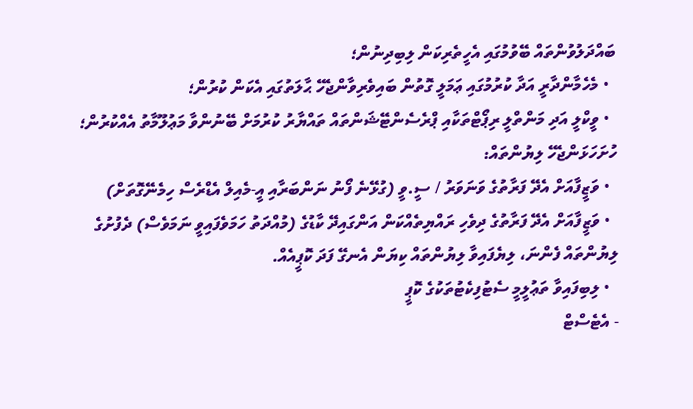ބައްދަލުވުންތައް ބޭވުމުގައި އެހީތެރިކަން ލިބިދިނުން؛
  • މެހެމާންދާރީ އަދާ ކުރުމުގައި ޢަމަލީ ގޮތުން ބައިވެރިވާންޖެހޭ ޙާލަތުގައި އެކަން ކުރުން؛
  • ވީކްލީ އަދި މަންތްލީ ރިޕޯޓްތަކާއި ޕްރެސެންޓޭޝަންތައް ތައްޔާރު ކުރުމަށް ބޭނުންވާ މަޢުލޫމާތު އެއްކުރުން؛
ހުށަހަޅަންޖެހޭ ލިޔުންތައް:
  • ވަޒީފާއަށް އެދޭ ފަރާތުގެ ވަނަވަރު / ސީ.ވީ (ގުޅޭނެ ފޯނު ނަންބަރާއި އީ-މެއިލް އެޑްރެސް ހިމެނޭގޮތަށް)
  • ވަޒީފާއަށް އެދޭ ފަރާތުގެ ދިވެހި ރައްޔިތެއްކަން އަންގައިދޭ ކާޑުގެ (މުއްދަތު ހަމަވެފައިވީ ނަމަވެސް) ދެފުށުގެ ލިޔުންތައް ފެންނަ، ލިޔެފައިވާ ލިޔުންތައް ކިޔަން އެނގޭ ފަދަ ކޮޕީއެއް.
  • ލިބިފައިވާ ތަޢުލީމީ ސެޓުފިކެޓުތަކުގެ ކޮޕީ
- އެޓެސްޓް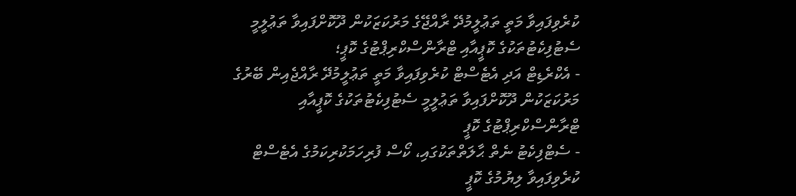ކުރެވިފައިވާ މަތީ ތަޢުލީމުދޭ ރާއްޖޭގެ މަރުކަޒަކުން ދޫކޮށްފައިވާ ތަޢުލީމީ ސެޓުފިކެޓުތަކުގެ ކޮޕީއާއި ޓްރާންސްކްރިޕްޓުގެ ކޮޕީ؛
- އެކްރެޑިޓް އަދި އެޓެސްޓް ކުރެވިފައިވާ މަތީ ތަޢުލީމުދޭ ރާއްޖެއިން ބޭރުގެ މަރުކަޒަކުން ދޫކޮށްފައިވާ ތަޢުލީމީ ސެޓުފިކެޓުތަކުގެ ކޮޕީއާއި ޓްރާންސްކްރިޕްޓުގެ ކޮޕީ
- ސެޓްފިކެޓު ނެތް ޙާލަތްތަކުގައި، ކޯސް ފުރިހަމަކުރިކަމުގެ އެޓެސްޓް ކުރެވިފައިވާ ލިޔުމުގެ ކޮޕީ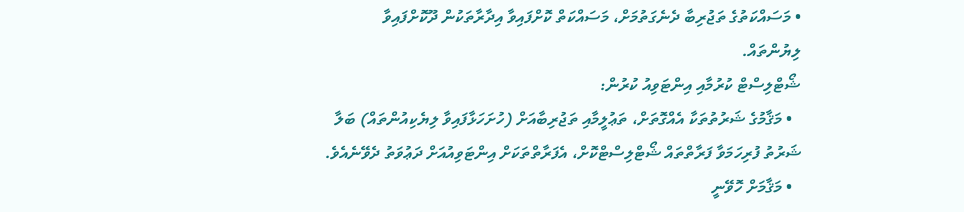• މަސައްކަތުގެ ތަޖުރިބާ ދެނެގަތުމަށް، މަސައްކަތް ކޮށްފައިވާ އިދާރާތަކުން ދޫކޮށްފައިވާ ލިޔުންތައް.
ޝޯޓްލިސްޓް ކުރުމާއި އިންޓަވިއު ކުރުން:
  • މަޤާމުގެ ޝަރުތުތަކާ އެއްގޮތަށް، ތަޢުލީމާއި ތަޖުރިބާއަށް (ހުށަހަޅާފައިވާ ލިޔެކިއުންތައް) ބަލާ ޝަރުތު ފުރިހަމަވާ ފަރާތްތައް ޝޯޓްލިސްޓްކޮށް، އެފަރާތްތަކަށް އިންޓަވިއުއަށް ދަޢުވަތު ދެވޭނެއެވެ.
  • މަޤާމަށް ހޮވޭނީ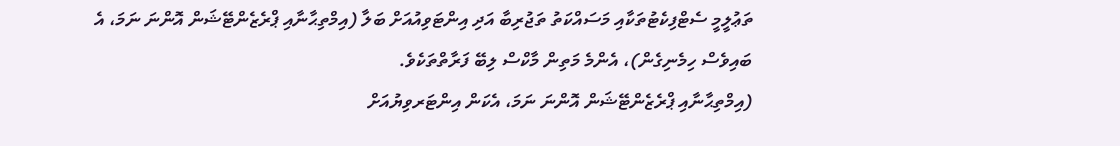ތަޢުލީމީ ސެޓްފިކެޓުތަކާއި މަސައްކަތު ތަޖުރިބާ އަދި އިންޓަވިއުއަށް ބަލާ (އިމްތިޙާނާއި ޕްރެޒެންޓޭޝަން އޮންނަ ނަމަ، އެ ބައިވެސް ހިމެނިގެން)، އެންމެ މަތިން މާކްސް ލިބޭ ފަރާތްތަކެވެ.
(އިމްތިޙާނާއި ޕްރެޒެންޓޭޝަން އޮންނަ ނަމަ، އެކަން އިންޓަރވިޔުއަށް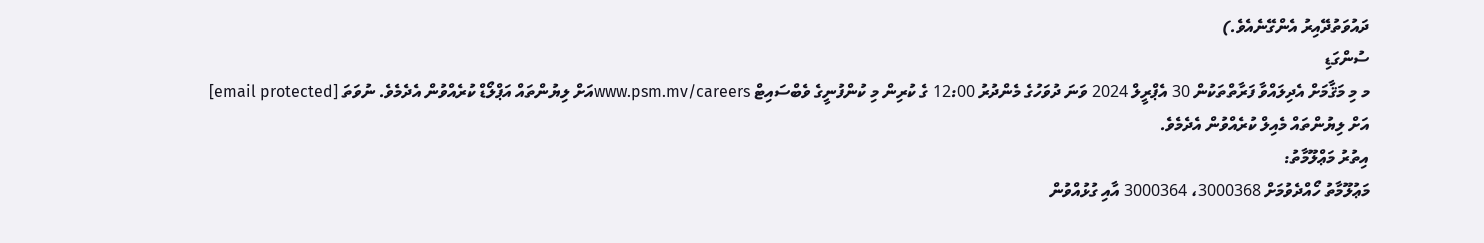ދައުވަތުދޭއިރު އެންގޭނެއެވެ.)
ސުންގަޑި
މ މި މަޤާމަށް އެދިލައްވާ ފަރާތްތަކުން 30 އެޕްރީލް 2024 ވަނަ ދުވަހުގެ މެންދުރު 12:00 ގެ ކުރިން މި ކުންފުނީގެ ވެބްސައިޓް www.psm.mv/careersއަށް ލިޔުންތައް އަޕްލޯޑް ކުރެއްވުން އެދެމެވެ. ނުވަތަ [email protected] އަށް ލިޔުންތައް މެއިލް ކުރެއްވުން އެދެމެވެ.
އިތުރު މަޢްލޫމާތު:
މަޢުލޫމާތު ހޯއްދެވުމަށް 3000368، 3000364 އާއި ގުޅުއްވުން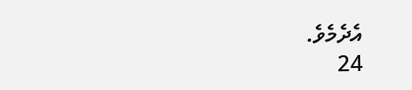އެދެމެވެ.
24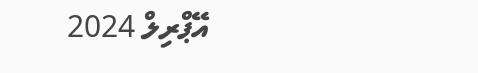އޭޕްރިލް 2024